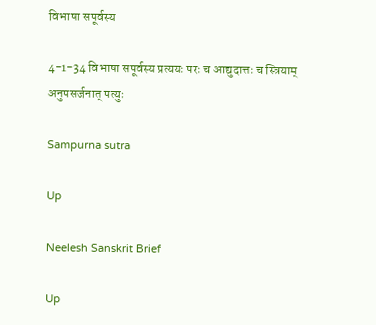विभाषा सपूर्वस्य

4-1-34 विभाषा सपूर्वस्य प्रत्ययः परः च आद्युदात्तः च स्त्रियाम् अनुपसर्जनात् पत्युः

Sampurna sutra

Up

Neelesh Sanskrit Brief

Up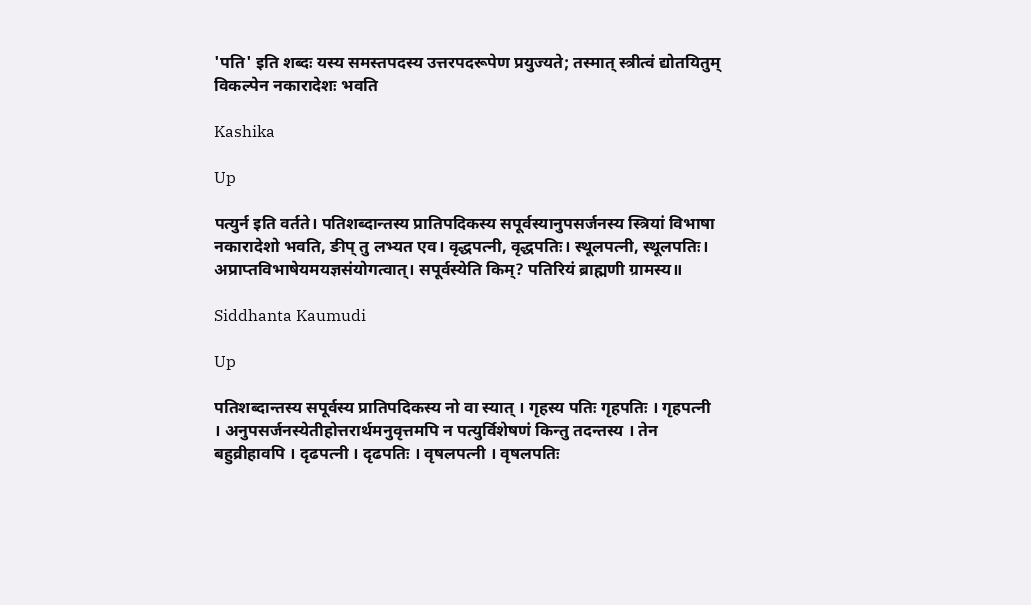'पति' इति शब्दः यस्य समस्तपदस्य उत्तरपदरूपेण प्रयुज्यते; तस्मात् स्त्रीत्वं द्योतयितुम् विकल्पेन नकारादेशः भवति

Kashika

Up

पत्युर्न इति वर्तते। पतिशब्दान्तस्य प्रातिपदिकस्य सपूर्वस्यानुपसर्जनस्य स्त्रियां विभाषा नकारादेशो भवति, ङीप् तु लभ्यत एव। वृद्धपत्नी, वृद्धपतिः। स्थूलपत्नी, स्थूलपतिः। अप्राप्तविभाषेयमयज्ञसंयोगत्वात्। सपूर्वस्येति किम्? पतिरियं ब्राह्मणी ग्रामस्य॥

Siddhanta Kaumudi

Up

पतिशब्दान्तस्य सपूर्वस्य प्रातिपदिकस्य नो वा स्यात् । गृहस्य पतिः गृहपतिः । गृहपत्नी । अनुपसर्जनस्येतीहोत्तरार्थमनुवृत्तमपि न पत्युर्विशेषणं किन्तु तदन्तस्य । तेन बहुव्रीहावपि । दृढपत्नी । दृढपतिः । वृषलपत्नी । वृषलपतिः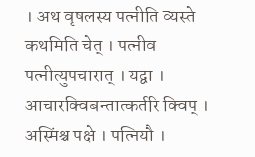। अथ वृषलस्य पत्नीति व्यस्ते कथमिति चेत् । पत्नीव पत्नीत्युपचारात् । यद्वा । आचारक्विबन्तात्कर्तरि क्विप् । अस्मिंश्च पक्षे । पत्नियौ ।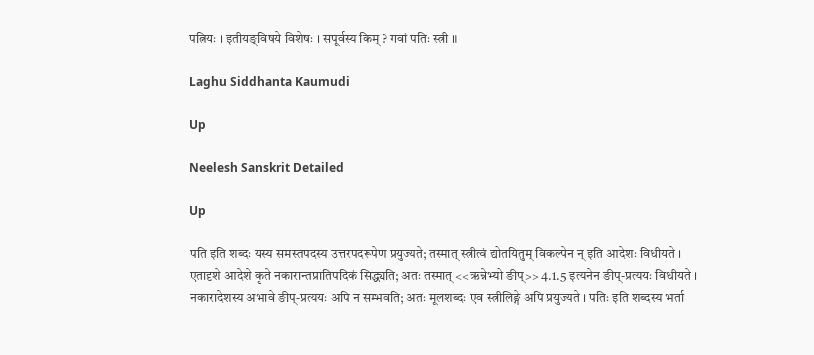पत्नियः । इतीयङ्विषये विशेषः । सपूर्वस्य किम् ? गवां पतिः स्त्री ॥

Laghu Siddhanta Kaumudi

Up

Neelesh Sanskrit Detailed

Up

पति इति शब्दः यस्य समस्तपदस्य उत्तरपदरूपेण प्रयुज्यते; तस्मात् स्त्रीत्वं द्योतयितुम् विकल्पेन न् इति आदेशः विधीयते । एतादृशे आदेशे कृते नकारान्तप्रातिपदिकं सिद्ध्यति; अतः तस्मात् <<ऋन्नेभ्यो ङीप्>> 4.1.5 इत्यनेन ङीप्-प्रत्ययः विधीयते । नकारादेशस्य अभावे ङीप्-प्रत्ययः अपि न सम्भवति; अतः मूलशब्दः एव स्त्रीलिङ्गे अपि प्रयुज्यते । पतिः इति शब्दस्य भर्ता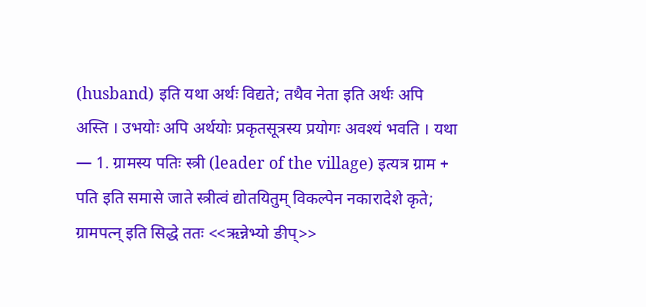(husband) इति यथा अर्थः विद्यते; तथैव नेता इति अर्थः अपि अस्ति । उभयोः अपि अर्थयोः प्रकृतसूत्रस्य प्रयोगः अवश्यं भवति । यथा — 1. ग्रामस्य पतिः स्त्री (leader of the village) इत्यत्र ग्राम + पति इति समासे जाते स्त्रीत्वं द्योतयितुम् विकल्पेन नकारादेशे कृते; ग्रामपत्न् इति सिद्धे ततः <<ऋन्नेभ्यो ङीप्>>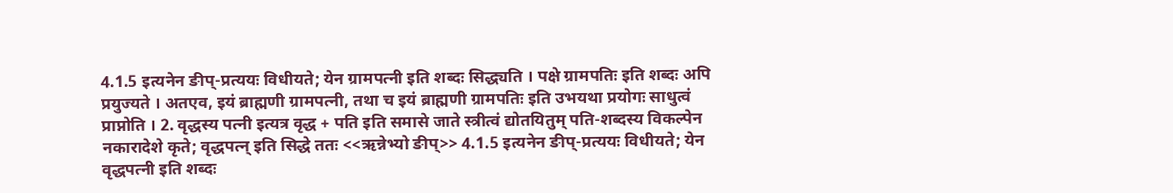4.1.5 इत्यनेन ङीप्-प्रत्ययः विधीयते; येन ग्रामपत्नी इति शब्दः सिद्ध्यति । पक्षे ग्रामपतिः इति शब्दः अपि प्रयुज्यते । अतएव, इयं ब्राह्मणी ग्रामपत्नी, तथा च इयं ब्राह्मणी ग्रामपतिः इति उभयथा प्रयोगः साधुत्वं प्राप्नोति । 2. वृद्धस्य पत्नी इत्यत्र वृद्ध + पति इति समासे जाते स्त्रीत्वं द्योतयितुम् पति-शब्दस्य विकल्पेन नकारादेशे कृते; वृद्धपत्न् इति सिद्धे ततः <<ऋन्नेभ्यो ङीप्>> 4.1.5 इत्यनेन ङीप्-प्रत्ययः विधीयते; येन वृद्धपत्नी इति शब्दः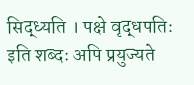सिद्ध्यति । पक्षे वृद्धपतिः इति शब्दः अपि प्रयुज्यते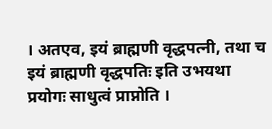। अतएव, इयं ब्राह्मणी वृद्धपत्नी, तथा च इयं ब्राह्मणी वृद्धपतिः इति उभयथा प्रयोगः साधुत्वं प्राप्नोति ।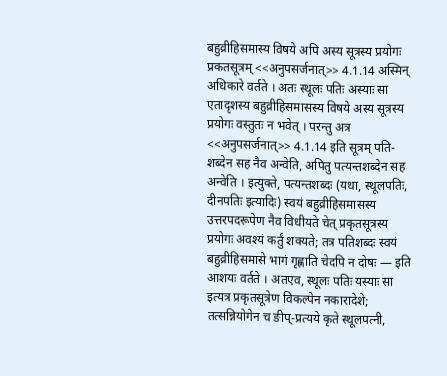बहुव्रीहिसमास्य विषये अपि अस्य सूत्रस्य प्रयोगः प्रकतसूत्रम् <<अनुपसर्जनात्>> 4.1.14 अस्मिन् अधिकारे वर्तते । अतः स्थूलः पतिः अस्याः सा एतादृशस्य बहुव्रीहिसमासस्य विषये अस्य सूत्रस्य प्रयोगः वस्तुतः न भवेत् । परन्तु अत्र <<अनुपसर्जनात्>> 4.1.14 इति सूत्रम् पति-शब्देन सह नैव अन्वेति, अपितु पत्यन्तशब्देन सह अन्वेति । इत्युक्ते, पत्यन्तशब्दः (यथा, स्थूलपतिः, दीनपतिः इत्यादिः) स्वयं बहुव्रीहिसमासस्य उत्तरपदरूपेण नैव विधीयते चेत् प्रकृतसूत्रस्य प्रयोगः अवश्यं कर्तुं शक्यते; तत्र पतिशब्दः स्वयं बहुव्रीहिसमासे भागं गृह्णाति चेदपि न दोषः — इति आशयः वर्तते । अतएव, स्थूलः पतिः यस्याः सा इत्यत्र प्रकृतसूत्रेण विकल्पेन नकारादेशे; तत्सन्नियोगेन च ङीप्-प्रत्यये कृते स्थूलपत्नी,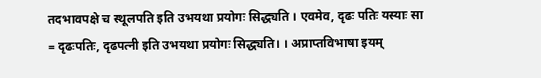तदभावपक्षे च स्थूलपति इति उभयथा प्रयोगः सिद्ध्यति । एवमेव, दृढः पतिः यस्याः सा = दृढःपतिः, दृढपत्नी इति उभयथा प्रयोगः सिद्ध्यति। । अप्राप्तविभाषा इयम्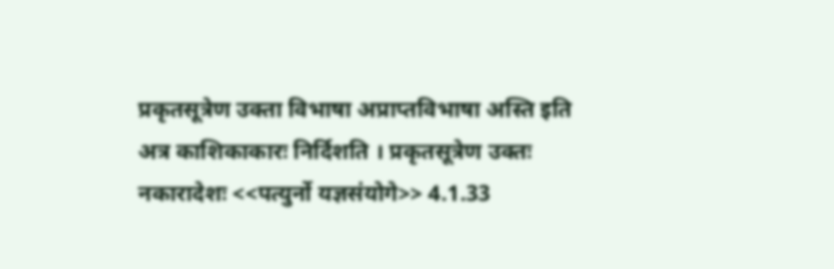प्रकृतसूत्रेण उक्ता विभाषा अप्राप्तविभाषा अस्ति इति अत्र काशिकाकारः निर्दिशति । प्रकृतसूत्रेण उक्तः नकारादेशः <<पत्युर्नो यज्ञसंयोगे>> 4.1.33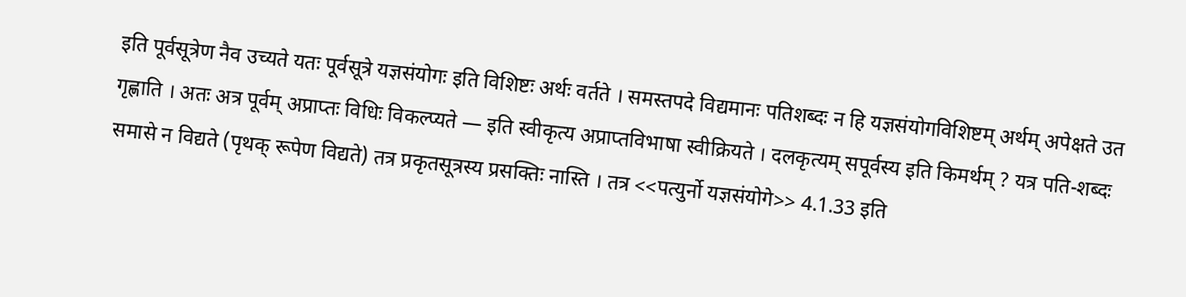इति पूर्वसूत्रेण नैव उच्यते यतः पूर्वसूत्रे यज्ञसंयोगः इति विशिष्टः अर्थः वर्तते । समस्तपदे विद्यमानः पतिशब्दः न हि यज्ञसंयोगविशिष्टम् अर्थम् अपेक्षते उत गृह्णाति । अतः अत्र पूर्वम् अप्राप्तः विधिः विकल्प्यते — इति स्वीकृत्य अप्राप्तविभाषा स्वीक्रियते । दलकृत्यम् सपूर्वस्य इति किमर्थम् ? यत्र पति-शब्दः समासे न विद्यते (पृथक् रूपेण विद्यते) तत्र प्रकृतसूत्रस्य प्रसक्तिः नास्ति । तत्र <<पत्युर्नो यज्ञसंयोगे>> 4.1.33 इति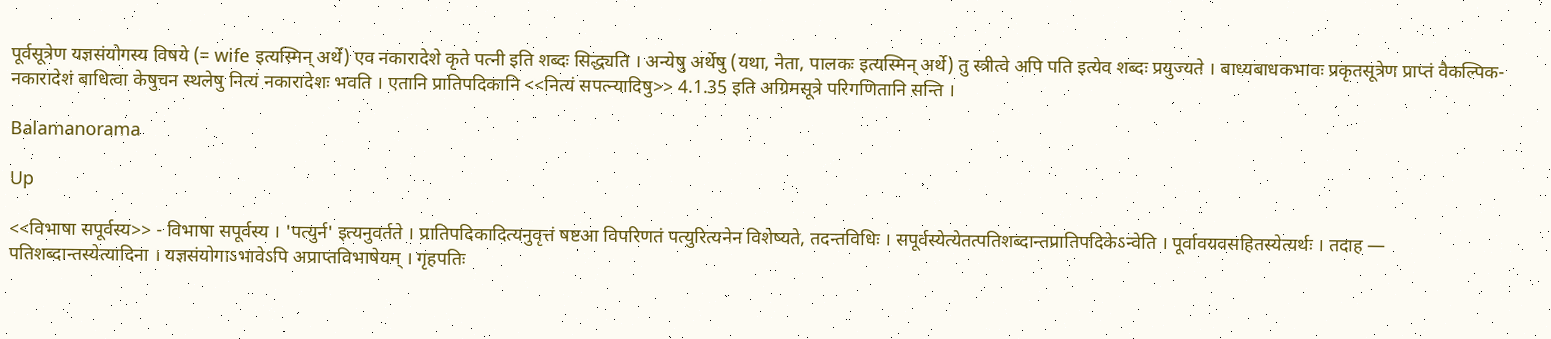पूर्वसूत्रेण यज्ञसंयोगस्य विषये (= wife इत्यस्मिन् अर्थे) एव नकारादेशे कृते पत्नी इति शब्दः सिद्ध्यति । अन्येषु अर्थेषु (यथा, नेता, पालकः इत्यस्मिन् अर्थे) तु स्त्रीत्वे अपि पति इत्येव शब्दः प्रयुज्यते । बाध्यबाधकभावः प्रकृतसूत्रेण प्राप्तं वैकल्पिक-नकारादेशं बाधित्वा केषुचन स्थलेषु नित्यं नकारादेशः भवति । एतानि प्रातिपदिकानि <<नित्यं सपत्न्यादिषु>> 4.1.35 इति अग्रिमसूत्रे परिगणितानि सन्ति ।

Balamanorama

Up

<<विभाषा सपूर्वस्य>> - विभाषा सपूर्वस्य । 'पत्युर्न' इत्यनुवर्तते । प्रातिपदिकादित्यनुवृत्तं षष्टआ विपरिणतं पत्युरित्यनेन विशेष्यते, तदन्तविधिः । सपूर्वस्येत्येतत्पतिशब्दान्तप्रातिपदिकेऽन्वेति । पूर्वावयवसहितस्येत्यर्थः । तदाह — पतिशब्दान्तस्येत्यादिना । यज्ञसंयोगाऽभावेऽपि अप्राप्तविभाषेयम् । गृहपतिः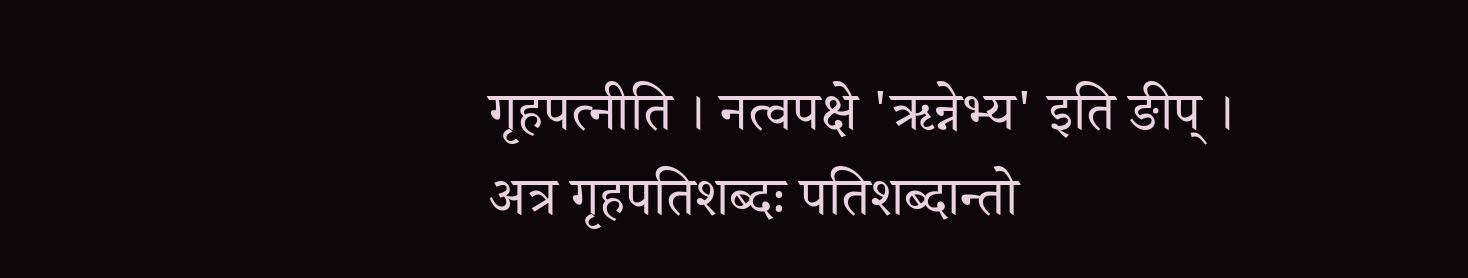गृहपत्नीति । नत्वपक्षे 'ऋन्नेभ्य' इति ङीप् । अत्र गृहपतिशब्दः पतिशब्दान्तो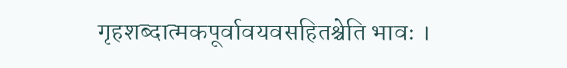गृहशब्दात्मकपूर्वावयवसहितश्चेति भावः ।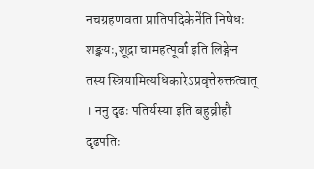नचग्रहणवता प्रातिपदिकेने॑ति निषेधः शङ्क्यः,शूद्रा चामहत्पूर्वा॑ इति लिङ्गेन तस्य स्त्रियामित्यधिकारेऽप्रवृत्तेरुक्तत्वात् । ननु दृढः पतिर्यस्या इति बहुव्रीहौ दृढपतिः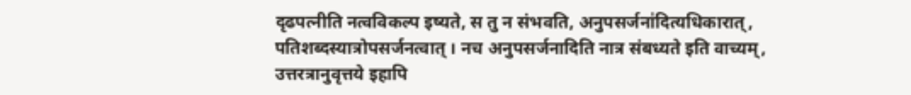दृढपत्नीति नत्वविकल्प इष्यते, स तु न संभवति, अनुपसर्जना॑दित्यधिकारात्, पतिशब्दस्यात्रोपसर्जनत्वात् । नच अनुपसर्जनादिति नात्र संबध्यते इति वाच्यम्, उत्तरत्रानुवृत्तये इहापि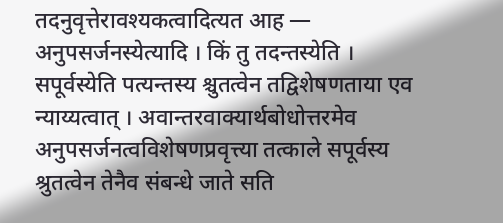तदनुवृत्तेरावश्यकत्वादित्यत आह — अनुपसर्जनस्येत्यादि । किं तु तदन्तस्येति । सपूर्वस्येति पत्यन्तस्य श्चुतत्वेन तद्विशेषणताया एव न्याय्यत्वात् । अवान्तरवाक्यार्थबोधोत्तरमेव अनुपसर्जनत्वविशेषणप्रवृत्त्या तत्काले सपूर्वस्य श्रुतत्वेन तेनैव संबन्धे जाते सति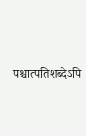पश्चात्पतिशब्देऽपि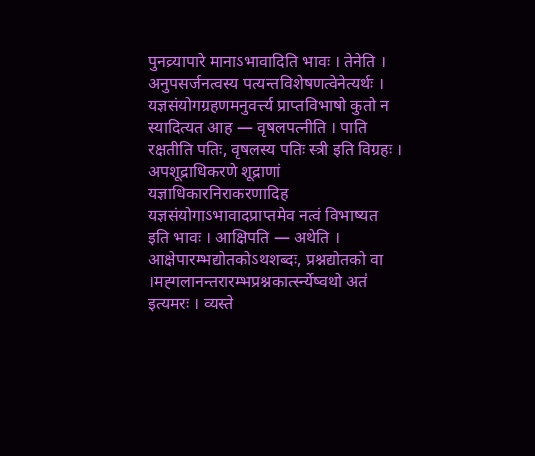पुनव्र्यापारे मानाऽभावादिति भावः । तेनेति । अनुपसर्जनत्वस्य पत्यन्तविशेषणत्वेनेत्यर्थः । यज्ञसंयोगग्रहणमनुवर्त्त्य प्राप्तविभाषो कुतो न स्यादित्यत आह — वृषलपत्नीति । पाति रक्षतीति पतिः, वृषलस्य पतिः स्त्री इति विग्रहः । अपशूद्राधिकरणे शूद्राणां यज्ञाधिकारनिराकरणादिह यज्ञसंयोगाऽभावादप्राप्तमेव नत्वं विभाष्यत इति भावः । आक्षिपति — अथेति । आक्षेपारम्भद्योतकोऽथशब्दः, प्रश्नद्योतको वा ।मह्गलानन्तरारम्भप्रश्नकार्त्स्न्येष्वथो अत॑ इत्यमरः । व्यस्ते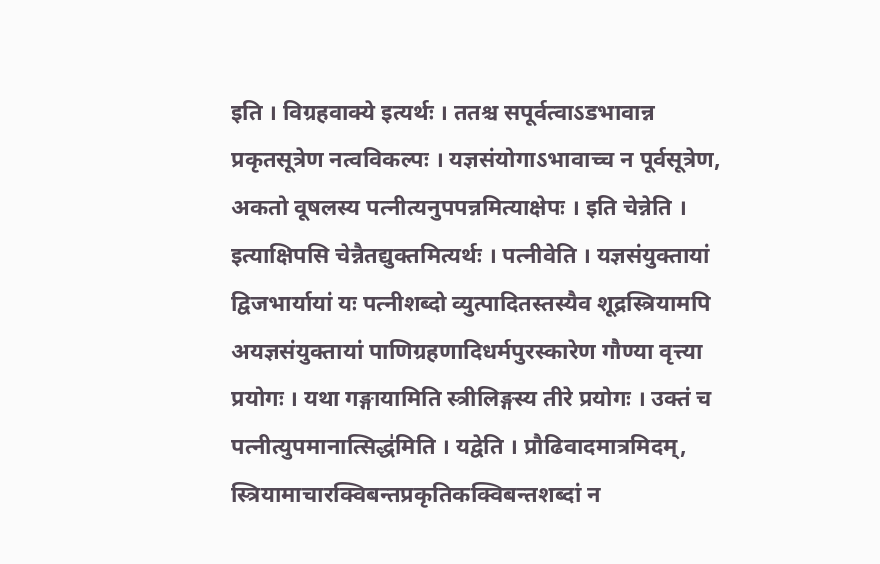इति । विग्रहवाक्ये इत्यर्थः । ततश्च सपूर्वत्वाऽडभावान्न प्रकृतसूत्रेण नत्वविकल्पः । यज्ञसंयोगाऽभावाच्च न पूर्वसूत्रेण, अकतो वूषलस्य पत्नीत्यनुपपन्नमित्याक्षेपः । इति चेन्नेति । इत्याक्षिपसि चेन्नैतद्युक्तमित्यर्थः । पत्नीवेति । यज्ञसंयुक्तायां द्विजभार्यायां यः पत्नीशब्दो व्युत्पादितस्तस्यैव शूद्रस्त्रियामपि अयज्ञसंयुक्तायां पाणिग्रहणादिधर्मपुरस्कारेण गौण्या वृत्त्या प्रयोगः । यथा गङ्गायामिति स्त्रीलिङ्गस्य तीरे प्रयोगः । उक्तं च पत्नीत्युपमानात्सिद्ध॑मिति । यद्वेति । प्रौढिवादमात्रमिदम्, स्त्रियामाचारक्विबन्तप्रकृतिकक्विबन्तशब्दां न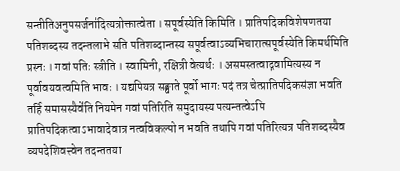सन्तीतिअनुपसर्जना॑दित्यत्रोक्तात्वेता । सपूर्वस्येति किमिति । प्रातिपदिकविशेषणतया पतिशब्दस्य तदन्तलाभे सति पतिशब्दान्तस्य सपूर्वत्वाऽव्यभिचारात्सपूर्वस्येति किमर्थमिति प्रस्नः । गवां पतिः स्त्रीति । स्वामिनी, रक्षित्री वेत्यर्थः । असमस्तत्वाद्गवामित्यस्य न पूर्वावयवत्वमिति भावः । यद्यपियत्र सङ्घाते पूर्वो भागः पदं तत्र चेत्प्रातिपदिकसंज्ञा भवति तर्हि समासस्यैवे॑ति नियमेन गवां पतिरिति समुदायस्य पत्यन्तत्वेऽपि प्रातिपदिकत्वाऽभावादेवात्र नत्वविकल्पो न भवति तथापि गवां पतिरित्यत्र पतिशब्दस्यैव व्यपदेशिवत्त्वेन तदन्ततया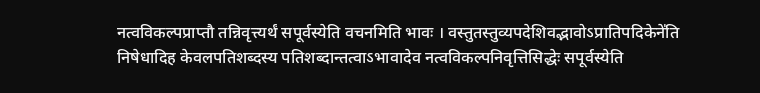नत्वविकल्पप्राप्तौ तन्निवृत्त्यर्थं सपूर्वस्येति वचनमिति भावः । वस्तुतस्तुव्यपदेशिवद्भावोऽप्रातिपदिकेने॑ति निषेधादिह केवलपतिशब्दस्य पतिशब्दान्तत्वाऽभावादेव नत्वविकल्पनिवृत्तिसिद्धेः सपूर्वस्येति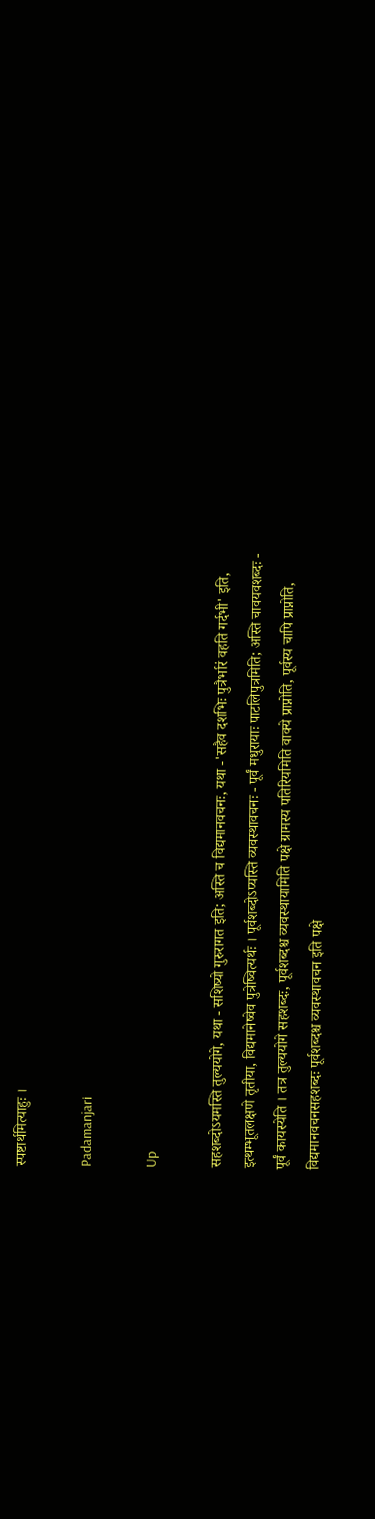स्पष्टार्थमित्याहुः ।

Padamanjari

Up

सहशब्दोऽयमस्ति तुल्ययोगे, यथा - सशिष्यो गुरुरागत इति; अस्ति च विद्यमानवचनः, यथा -'सहैव दशभिः पुत्रैर्भारं वहति गर्दभी' इति, इत्थम्भूतलक्षणे तृतीया, विद्यमानेष्वेव पुत्रेष्वित्यर्थः । पूर्वशब्दोऽप्यस्ति व्यवस्थावचनः - पूर्वं मधुरायाः पाटलिपुत्रमिति; अस्ति चावयवशब्दः - पूर्वं कायस्येति । तत्र तुल्ययोगे सहशब्दः, पूर्वशब्दश्च व्यवस्थायामिति पक्षे ग्रामस्य पतिरियमिति वाक्ये प्राप्नोति, पूर्वस्य चापि प्राप्नोति, विद्यमानवचनसहशब्दः पूर्वशब्दश्च व्यवस्थावचन इति पक्षे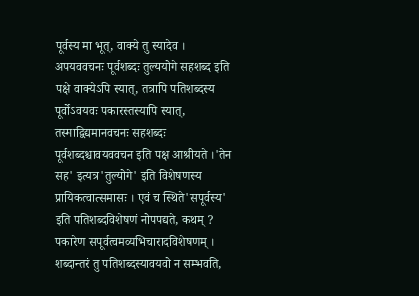पूर्वस्य मा भूत्, वाक्ये तु स्यादेव । अपयववचनः पूर्वशब्दः तुल्ययोगे सहशब्द इति पक्षे वाक्येऽपि स्यात्, तत्रापि पतिशब्दस्य पूर्वोऽवयवः पकारस्तस्यापि स्यात्, तस्माद्विद्यमानवचनः सहशब्दः पूर्वशब्दश्चावयववचन इति पक्ष आश्रीयते ।'तेन सह' इत्यत्र'तुल्योगे' इति विशेषणस्य प्रायिकत्वात्समासः । एवं च स्थिते'सपूर्वस्य' इति पतिशब्दविशेषणं नोपपद्यते, कथम् ? पकारेण सपूर्वत्वमव्यभिचारादविशेषणम् । शब्दान्तरं तु पतिशब्दस्यावयवो न सम्भवति,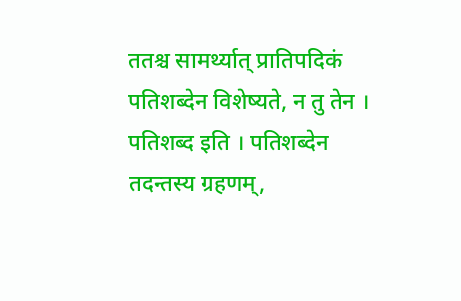ततश्च सामर्थ्यात् प्रातिपदिकं पतिशब्देन विशेष्यते, न तु तेन । पतिशब्द इति । पतिशब्देन तदन्तस्य ग्रहणम्,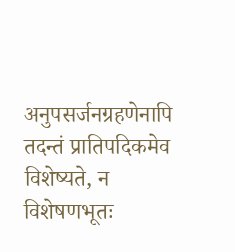अनुपसर्जनग्रहणेनापि तदन्तं प्रातिपदिकमेव विशेष्यते, न विशेषणभूतः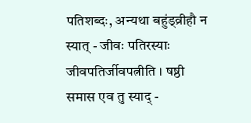पतिशब्दः, अन्यथा बहुंड्व्रीहौ न स्यात् - जीवः पतिरस्याः जीवपतिर्जीवपत्नीति । षष्ठी समास एव तु स्याद् -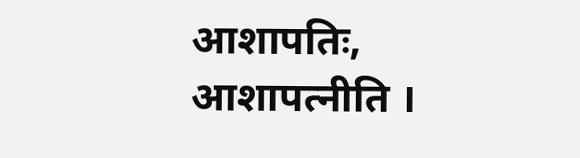आशापतिः, आशापत्नीति ।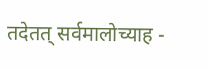तदेतत् सर्वमालोच्याह -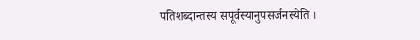पतिशब्दान्तस्य सपूर्वस्यानुपसर्जनस्येति ।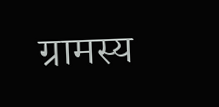ग्रामस्य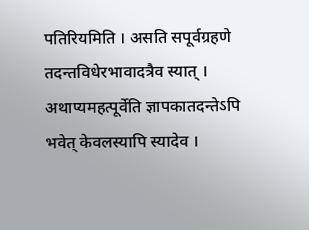पतिरियमिति । असति सपूर्वग्रहणे तदन्तविधेरभावादत्रैव स्यात् । अथाप्यमहत्पूर्वेति ज्ञापकातदन्तेऽपि भवेत् केवलस्यापि स्यादेव ।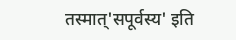तस्मात्'सपूर्वस्य' इति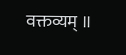वक्तव्यम् ॥